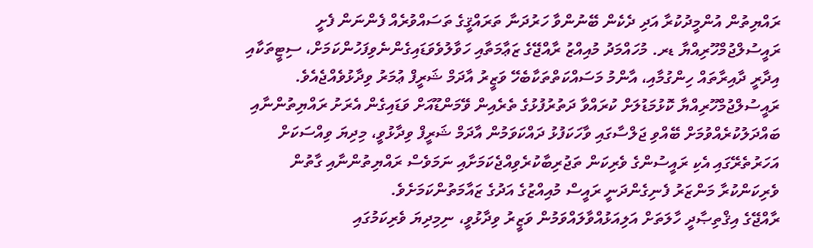ރައްޔިތުން އުންމީދުކުރާ އަދި ދެކެން ބޭނުންވާ ހަރުދަނާ ތަރައްޤީގެ ތަސައްވުރެއް ފެންނަން ފެށީ ރައީސުލްޖުމްހޫރިއްޔާ ޑރ. މުހައްމަދު މުއިއްޒު ރާއްޖޭގެ ޒަޢާމަތާއި ހަވާލުވެވަޑައިގެންނެވިފަހުންކަމަށް، ސިޓީތަކާއި އިދާރީ ދާއިރާތައް ހިންގުމާއި، އާންމު މަސައްކަތްތަކާބެހޭ ވަޒީރު އާދަމް ޝަރީފް ޢުމަރު ވިދާޅުވެއްޖެއެވެ.
ރައީސުލްޖުމްހޫރިއްޔާ ކޮޅުމަޑުލަށް ކުރައްވާ ދަތުރުފުޅުގެ ތެރެއިން ވޭމަންޑޫއަށް ވަޑައިގެން އެރަށު ރައްޔިތުންނާއި ބައްދަލުކުރެއްވުމަށް ބޭއްވި ޖަލްސާގައި ވާހަކަފުޅު ދައްކަވަމުން އާދަމް ޝަރީފް ވިދާޅުވީ، މިދިޔަ ވިއްސަކަށް އަހަރުތެރޭގައި އެކި ރައީސުންގެ ވެރިކަން ތަޖުރިބާކުރެވިއްޖެކަމަށާއި ނަމަވެސް ރައްޔިތުންނާއި ގާތުން ވެރިކަންކުރާ މަންޒަރު ފެނިގެންދަނީ ރައީސް މުއިއްޒުގެ އަދުގެ ޒައާމަތުންކަމަށެވެ.
ރާއްޖޭގެ އިޤްތިޞާދީ ހާލަތަށް އަލިއަޅުއްވާލައްވަމުން ވަޒީރު ވިދާޅުވީ، ނިމިދިޔަ ވެރިކަމުގައި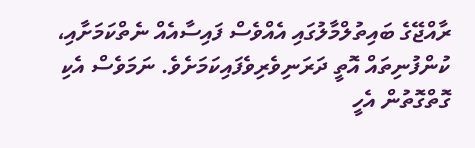ރާއްޖޭގެ ބައިތުލްމާލުގައި އެއްވެސް ފައިސާއެއް ނެތްކަމަށާއި، ކުންފުނިތައް އޮތީ ދަރަނިވެރިވެފައިކަމަށެވެ. ނަމަވެސް އެކި ގޮތްގޮތުން އެހީ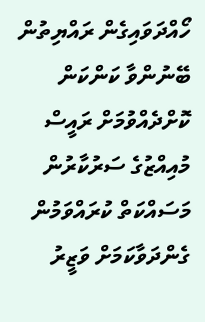ހޯއްދަވައިގެން ރައްޔިތުން ބޭނުންވާ ކަންކަން ކޮށްދެއްވުމަށް ރައީސް މުއިއްޒުގެ ސަރުކާރުން މަސައްކަތް ކުރައްވަމުން ގެންދަވާކަމަށް ވަޒީރު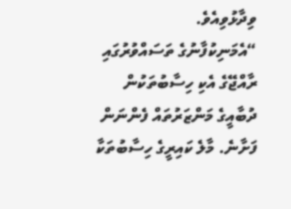ވިދާޅުވިއެވެ.
“އެމަނިކުފާނުގެ ތަސައްވުރުގައި ރާއްޖޭގެ އެކި ހިސާބުތަކުން ދުބާއީގެ މަންޒަރުތައް ފެންނަން ފަށާނެ. މާލެ ކައިރީގެ ހިސާބުތަކާ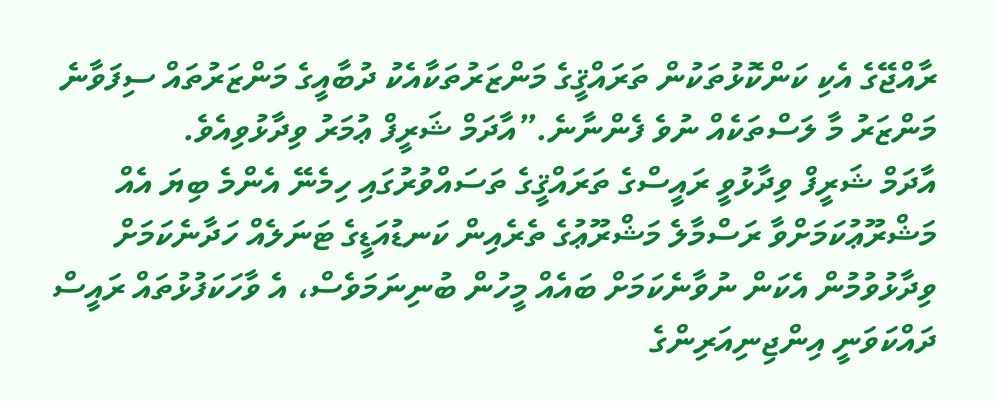ރާއްޖޭގެ އެކި ކަންކޮޅުތަކުން ތަރައްޤީގެ މަންޒަރުތަކާއެކު ދުބާއީގެ މަންޒަރުތައް ސިފަވާނެ މަންޒަރު މާ ލަސްތަކެއް ނުވެ ފެންނާނެ.”އާދަމް ޝަރީފް ޢުމަރު ވިދާޅުވިއެވެ.
އާދަމް ޝަރީފް ވިދާޅުވީ ރައީސްގެ ތަރައްޤީގެ ތަސައްވުރުގައި ހިމެނޭ އެންމެ ބިޔަ އެއް މަޝްރޫޢުކަމަށްވާ ރަސްމާލެ މަޝްރޫޢުގެ ތެރެއިން ކަނޑުއަޑީގެ ޓަނަލެއް ހަދާނެކަމަށް ވިދާޅުވުމުން އެކަން ނުވާނެކަމަށް ބައެއް މީހުން ބުނިނަމަވެސް، އެ ވާހަކަފުޅުތައް ރައީސް ދައްކަވަނީ އިންޖިނިއަރިންގެ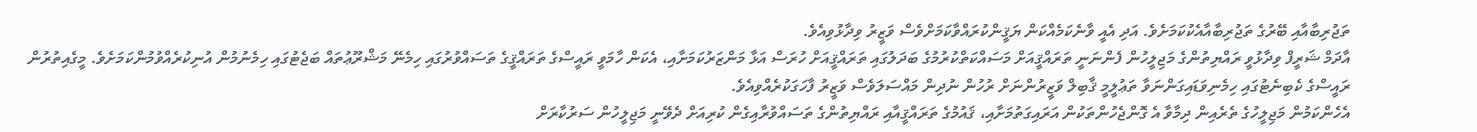ތަޖުރިބާއާއި ބޭރުގެ ތަޖުރިބާއާއެކުކަމަށެވެ. އަދި އެއީ ވާނެކަމެއްކަން ޔަޤީންކުރައްވާކަމަށްވެސް ވަޒީރު ވިދާޅުވިއެވެ.
އާދަމް ޝަރީފް ވިދާޅުވީ ރައްޔިތުންގެ މަޖިލީހުން ފެންނަނީ ތަރައްޤީއަށް މަސައްކަތްކުރުމުގެ ބަދަލުގައި ތަރައްޤީއަށް ހުރަސް އަޅާ މަންޒަރުކަމަށާއި، އެކަން ހާމަވީ ރައީސްގެ ތަރައްޤީގެ ތަސައްވުރުގައި ހިމެނޭ މަޝްރޫޢުތައް ބަޖެޓުގައި ހިމެނުމުން އުނިކުރެއްވުމުންކަމަށެވެ. މީގެއިތުރުން ރައީސްގެ ކެބިނެޓުގައި ހިމެނިވަޑައިގަންނަވާ ތަޢުލީމީ ޤާބިލް ވަޒީރުންނަށް ރުހުން ނުދިން މައްސަލަވެސް ވަޒީރު ފާހަގަކުރެއްވިއެވެ.
އެހެންކަމުން މަޖިލީހުގެ ތެރެއިން ދިމާވާ އެ ގޮންޖެހުންތަކުން އަރައިގަތުމަށާއި، ޤައުމުގެ ތަރައްޤީއާއި ރައްޔިތުންގެ ތަސައްވުރާއިގެން ކުރިއަށް ދެވޭނީ މަޖިލީހުން ސަރުކާރަށް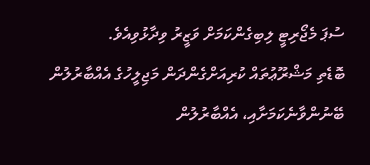ސުޕަ މެޖޯރިޓީ ލިބިގެންކަމަށް ވަޒީރު ވިދާޅުވިއެވެ.
ބޮޑެތި މަޝްރޫޢުތައް ކުރިއަށްގެންދަން މަޖިލީހުގެ އެއްބާރުލުން ބޭނުންވާނެކަމަށާއި، އެއްބާރުލުން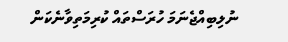ނުލިބިއްޖެނަމަ ހުރަސްތައް ކުރިމަތިވާނެކަން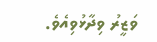ވަޒީރު ވިދާޅުވިއެވެ.